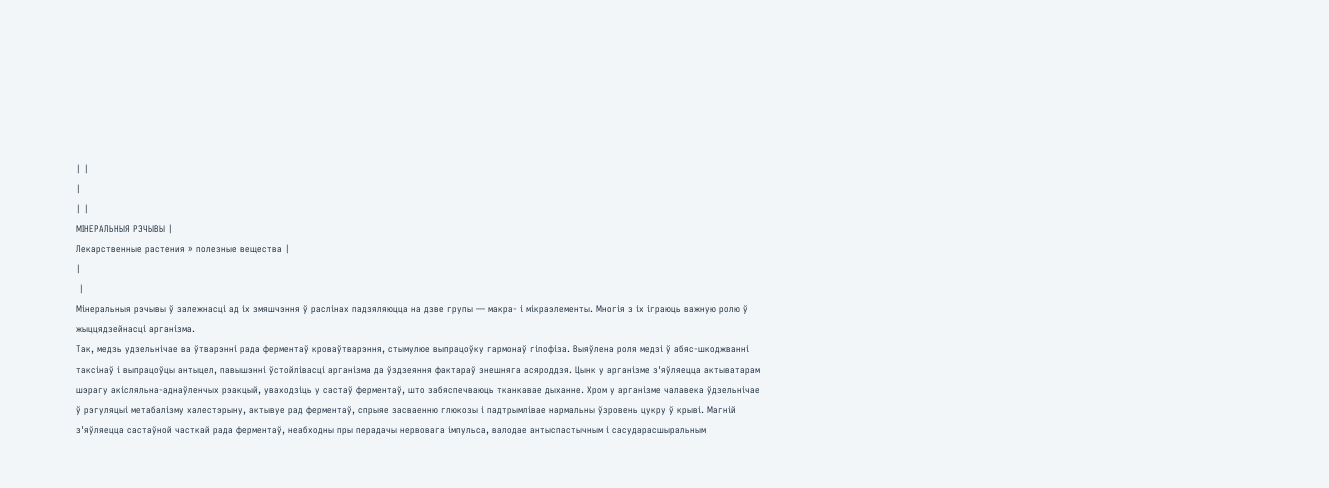| |
|
| |
МІНЕРАЛЬНЫЯ РЭЧЫВЫ |
Лекарственные растения » полезные вещества |
|
 |
Мінеральныя рэчывы ў залежнасці ад іх змяшчэння ў раслінах падзяляюцца на дзве групы — макра- і мікраэлементы. Многія з іх іграюць важную ролю ў жыццядзейнасці арганізма.
Так, медзь удзельнічае ва ўтварэнні рада ферментаў кроваўтварэння, стымулюе выпрацоўку гармонаў гіпофіза. Выяўлена роля медзі ў абяс-шкоджванні таксінаў і выпрацоўцы антыцел, павышэнні ўстойлівасці арганізма да ўздзеяння фактараў знешняга асяроддзя. Цынк у арганізме з'яўляецца актыватарам шэрагу акісляльна-аднаўленчых рэакцый, уваходзіць у састаў ферментаў, што забяспечваюць тканкавае дыханне. Хром у арганізме чалавека ўдзельнічае ў рэгуляцыі метабалізму халестэрыну, актывуе рад ферментаў, спрыяе засваенню глюкозы і падтрымлівае нармальны ўзровень цукру ў крыві. Магній з'яўляецца састаўной часткай рада ферментаў, неабходны пры перадачы нервовага імпульса, валодае антыспастычным і сасударасшыральным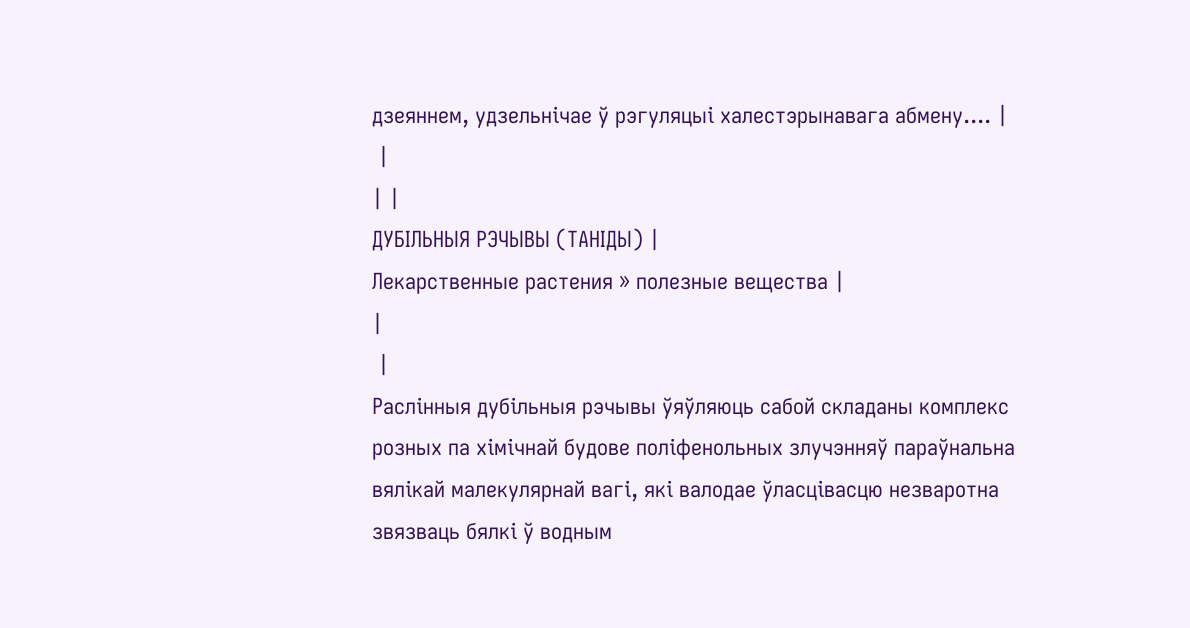дзеяннем, удзельнічае ў рэгуляцыі халестэрынавага абмену.... |
 |
| |
ДУБІЛЬНЫЯ РЭЧЫВЫ (ТАНІДЫ) |
Лекарственные растения » полезные вещества |
|
 |
Раслінныя дубільныя рэчывы ўяўляюць сабой складаны комплекс розных па хімічнай будове поліфенольных злучэнняў параўнальна вялікай малекулярнай вагі, які валодае ўласцівасцю незваротна звязваць бялкі ў водным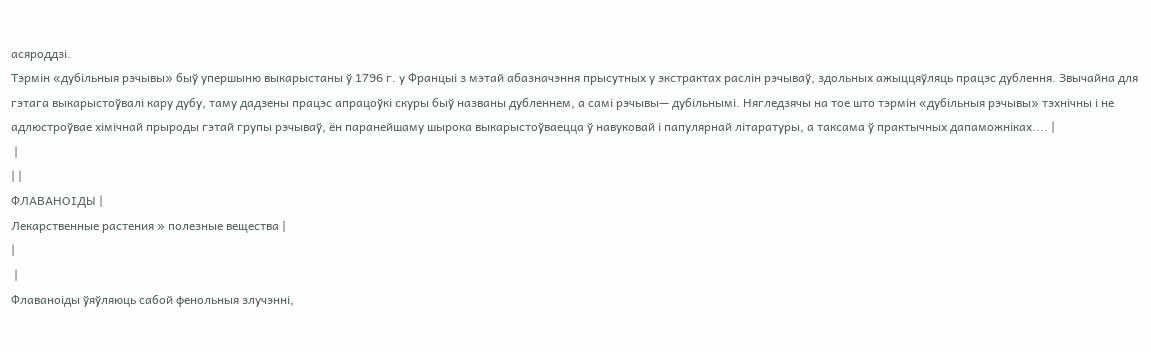асяроддзі.
Тэрмін «дубільныя рэчывы» быў упершыню выкарыстаны ў 1796 г. у Францыі з мэтай абазначэння прысутных у экстрактах раслін рэчываў, здольных ажыццяўляць працэс дублення. Звычайна для гэтага выкарыстоўвалі кару дубу, таму дадзены працэс апрацоўкі скуры быў названы дубленнем, а самі рэчывы— дубільнымі. Нягледзячы на тое што тэрмін «дубільныя рэчывы» тэхнічны і не адлюстроўвае хімічнай прыроды гэтай групы рэчываў, ён паранейшаму шырока выкарыстоўваецца ў навуковай і папулярнай літаратуры, а таксама ў практычных дапаможніках.... |
 |
| |
ФЛАВАНОІДЫ |
Лекарственные растения » полезные вещества |
|
 |
Флаваноіды ўяўляюць сабой фенольныя злучэнні,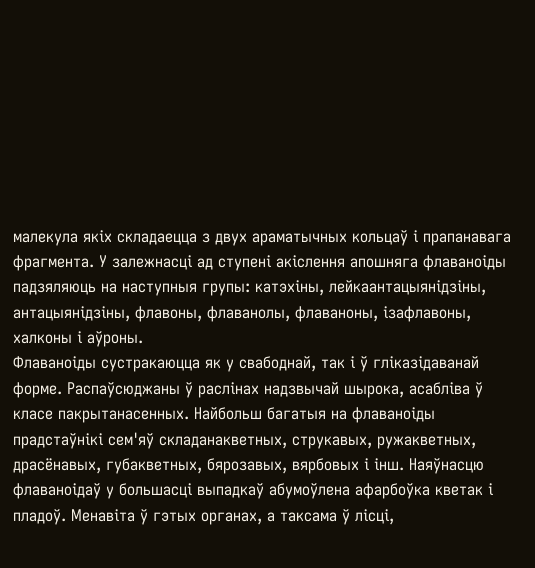малекула якіх складаецца з двух араматычных кольцаў і прапанавага фрагмента. У залежнасці ад ступені акіслення апошняга флаваноіды падзяляюць на наступныя групы: катэхіны, лейкаантацыянідзіны, антацыянідзіны, флавоны, флаванолы, флаваноны, ізафлавоны, халконы і аўроны.
Флаваноіды сустракаюцца як у свабоднай, так і ў гліказідаванай форме. Распаўсюджаны ў раслінах надзвычай шырока, асабліва ў класе пакрытанасенных. Найбольш багатыя на флаваноіды прадстаўнікі сем'яў складанакветных, струкавых, ружакветных, драсёнавых, губакветных, бярозавых, вярбовых і інш. Наяўнасцю флаваноідаў у большасці выпадкаў абумоўлена афарбоўка кветак і пладоў. Менавіта ў гэтых органах, а таксама ў лісці,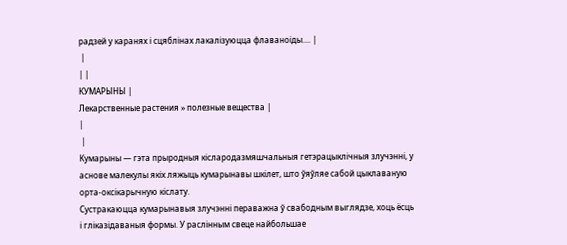радзей у каранях і сцяблінах лакалізуюцца флаваноіды.... |
 |
| |
КУМАРЫНЫ |
Лекарственные растения » полезные вещества |
|
 |
Кумарыны — гэта прыродныя кіслародазмяшчальныя гетэрацыклічныя злучэнні, у аснове малекулы якіх ляжыць кумарынавы шкілет, што ўяўляе сабой цыклаваную орта-оксікарычную кіслату.
Сустракаюцца кумарынавыя злучэнні пераважна ў свабодным выглядзе, хоць ёсць і гліказідаваныя формы. У раслінным свеце найбольшае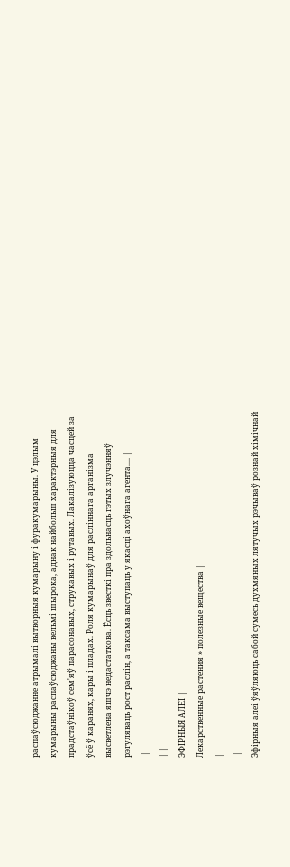распаўсюджанне атрымалі вытворныя кумарыну і фуракумарыны. У цэлым кумарыны распаўсюджаны вельмі шырока, аднак найбольш характэрныя для прадстаўнікоў сем'яў парасонавых, струкавых і рутавых. Лакалізуюцца часцей за ўсё ў каранях, кары і пладах. Роля кумарынаў для расліннага арганізма высветлена яшчэ недастаткова. Ёсць звесткі пра здольнасць гэтых злучэнняў рэгуляваць рост раслін, а таксама выступаць у якасці ахоўнага агента.... |
 |
| |
ЭФІРНЫЯ АЛЕІ |
Лекарственные растения » полезные вещества |
|
 |
Эфірныя алеі ўяўляюць сабой сумесь духмяных лятучых рэчываў рознай хімічнай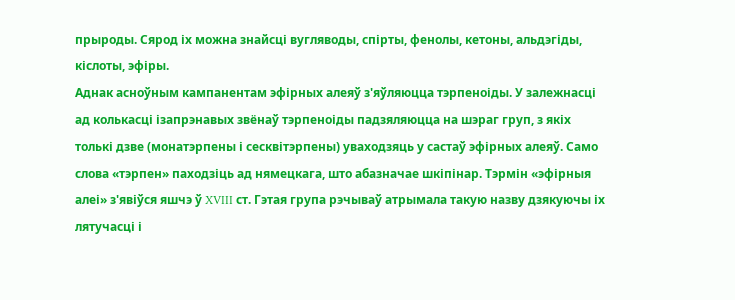прыроды. Сярод іх можна знайсці вугляводы, спірты, фенолы, кетоны, альдэгіды, кіслоты, эфіры.
Аднак асноўным кампанентам эфірных алеяў з'яўляюцца тэрпеноіды. У залежнасці ад колькасці ізапрэнавых звёнаў тэрпеноіды падзяляюцца на шэраг груп, з якіх толькі дзве (монатэрпены і сесквітэрпены) уваходзяць у састаў эфірных алеяў. Само слова «тэрпен» паходзіць ад нямецкага, што абазначае шкіпінар. Тэрмін «эфірныя алеі» з'явіўся яшчэ ў XVIII ст. Гэтая група рэчываў атрымала такую назву дзякуючы іх лятучасці і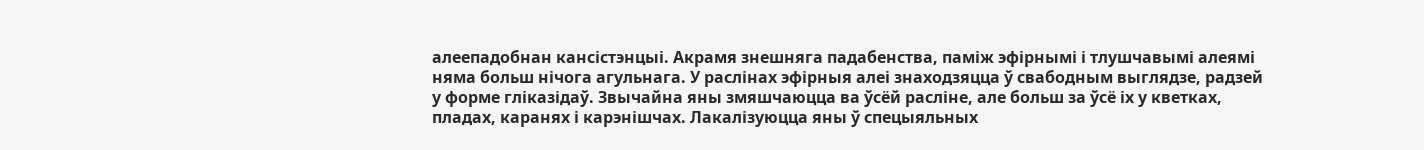алеепадобнан кансістэнцыі. Акрамя знешняга падабенства, паміж эфірнымі і тлушчавымі алеямі няма больш нічога агульнага. У раслінах эфірныя алеі знаходзяцца ў свабодным выглядзе, радзей у форме гліказідаў. Звычайна яны змяшчаюцца ва ўсёй расліне, але больш за ўсё іх у кветках, пладах, каранях і карэнішчах. Лакалізуюцца яны ў спецыяльных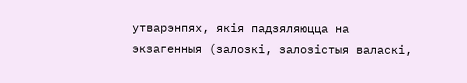утварэнпях, якія падзяляюцца на экзагенныя (залозкі, залозістыя валаскі,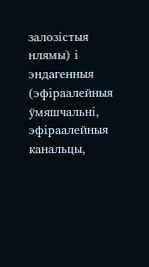залозістыя нлямы) і эндагенныя (эфіраалейныя ўмяшчальні, эфіраалейныя канальцы,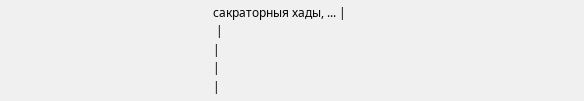сакраторныя хады, ... |
 |
|
|
|